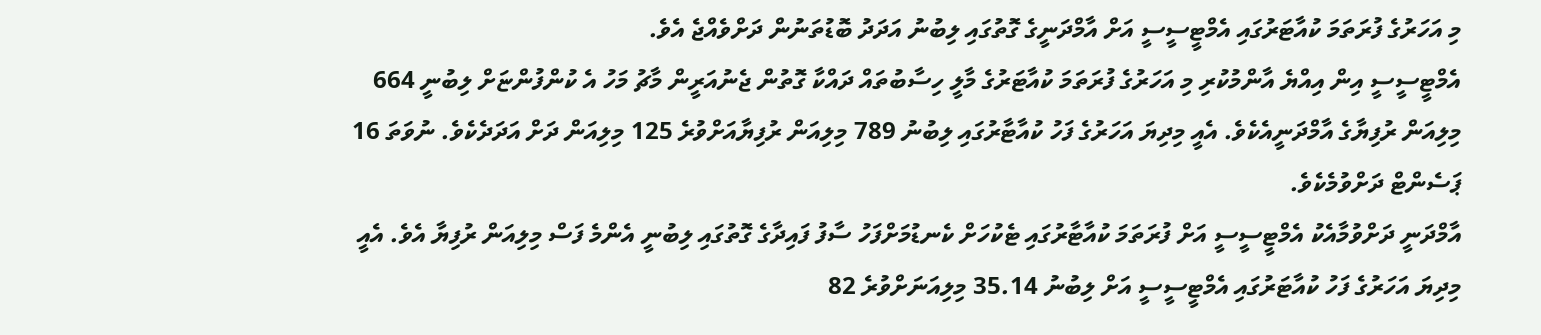މި އަހަރުގެ ފުރަތަމަ ކުއާޓަރުގައި އެމްޓީސީސީ އަށް އާމްދަނީގެ ގޮތުގައި ލިބުނު އަދަދު ބޮޑުތަނުން ދަށްވެއްޖެ އެވެ.
އެމްޓީސީސީ އިން އިއްޔެ އާންމުކުރި މި އަހަރުގެ ފުރަތަމަ ކުއާޓަރުގެ މާލީ ހިސާބުތައް ދައްކާ ގޮތުން ޖެނުއަރީން މާޗު މަހު އެ ކުންފުންޏަށް ލިބުނީ 664 މިލިއަން ރުފިޔާގެ އާމްދަނީއެކެވެ. އެއީ މިދިޔަ އަހަރުގެ ފަހު ކުއާޓާރުގައި ލިބުނު 789 މިލިއަން ރުފިޔާއަށްވުރެ 125 މިލިއަން ދަށް އަދަދެކެވެ. ނުވަތަ 16 ޕަސެންޓް ދަށްވުމެކެވެ.
އާމްދަނީ ދަށްވުމާއެކު އެމްޓީސީސީ އަށް ފުރަތަމަ ކުއާޓާރުގައި ޓެކުހަށް ކެނޑުމަށްފަހު ސާފު ފައިދާގެ ގޮތުގައި ލިބުނީ އެންމެ ފަސް މިލިއަން ރުފިޔާ އެވެ. އެއީ މިދިޔަ އަހަރުގެ ފަހު ކުއާޓަރުގައި އެމްޓީސީސީ އަށް ލިބުނު 35.14 މިލިއަނަށްވުރެ 82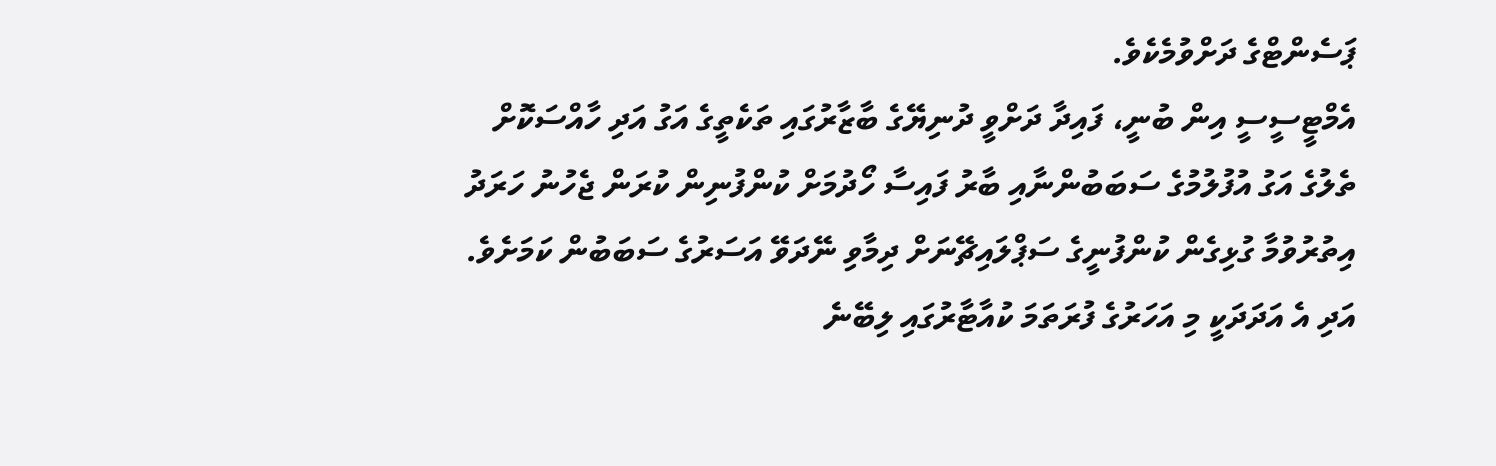ޕަސެންޓްގެ ދަށްވުމެކެވެ.
އެމްޓީސީސީ އިން ބުނީ، ފައިދާ ދަށްވީ ދުނިޔޭގެ ބާޒާރުގައި ތަކެތީގެ އަގު އަދި ހާއްސަކޮށް ތެލުގެ އަގު އުފުލުމުގެ ސަބަބުންނާއި ބާރު ފައިސާ ހޯދުމަށް ކުންފުނިން ކުރަން ޖެހުނު ހަރަދު އިތުރުވުމާ ގުޅިގެން ކުންފުނީގެ ސަޕްލައިޗޭނަށް ދިމާވި ނޭދަވޭ އަސަރުގެ ސަބަބުން ކަމަށެވެ.
އަދި އެ އަދަދަކީ މި އަހަރުގެ ފުރަތަމަ ކުއާޓާރުގައި ލިބޭނެ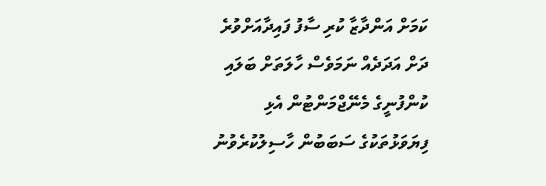ކަމަށް އަންދާޒާ ކުރި ސާފު ފައިދާއަށްވުރެ ދަށް އަދަދެއް ނަމަވެސް ހާލަތަށް ބަލައި ކުންފުނީގެ މެނޭޖްމަންޓުން އެޅި ފިޔަވަޅުތަކުގެ ސަބަބުން ހާސިލުކުރެވުނު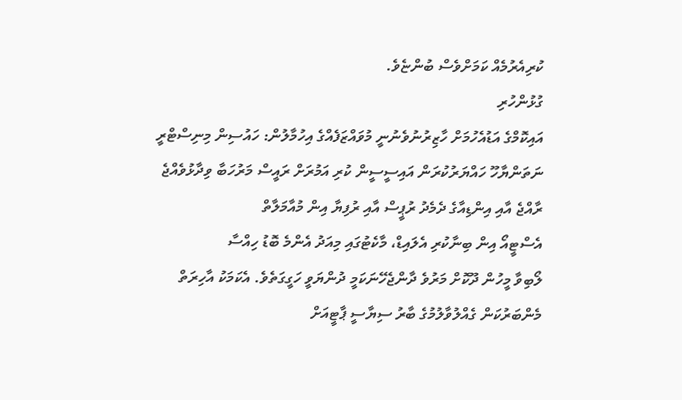ކުރިއެރުމެއް ކަމަށްވެސް ބުންޏެވެ.
ގުޅުންހުރި
އައިކޮމްގެ އަޑުއެހުމަށް ހާޒިރުނުވެނުނީ މުވައްޒަފެއްގެ އިހުމާލުން: ހައުސިން މިނިސްޓްރީ
ނަތަންޔާހޫ ހައްޔަރުކުރަން އައިސީސީން ކުރި އަމުރަށް ރައީސް މަރުހަބާ ވިދާޅުވެއްޖެ
ރާއްޖެ އާއި އިންޑިއާގެ ދެމެދު ރުޕީސް އާއި ރުފިޔާ އިން މުއާމަލާތް
އެސްޓީއޯ އިން ބިނާކުރި އެލައިޑް، މާކެޓުގައި މިއަދު އެންމެ ބޮޑު ހިއްސާ
ލޯބިވާ މީހުން ދޫކޮށް މަރުވެ ދާންޖެހޭނަކަމީ ދުންޔަވީ ހަގީގަތެވެ. އެކަމަކު އާހިރަތް
މެންބަރުކަން ގެއްލުވާލުމުގެ ބާރު ސިޔާސީ ޕާޓީއަށް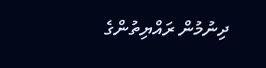ދިނުމުން ރައްޔިތުންގެ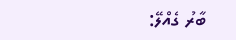ބާރު ގެއްލޭ: